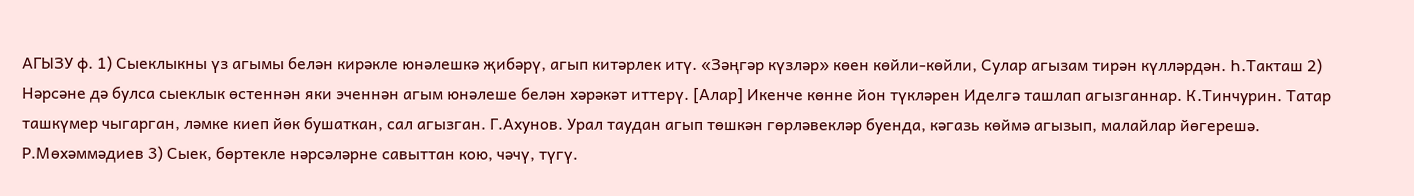АГЫЗУ ф. 1) Сыеклыкны үз агымы белән кирәкле юнәлешкә җибәрү, агып китәрлек итү. «Зәңгәр күзләр» көен көйли-көйли, Сулар агызам тирән күлләрдән. Һ.Такташ 2) Нәрсәне дә булса сыеклык өстеннән яки эченнән агым юнәлеше белән хәрәкәт иттерү. [Алар] Икенче көнне йон түкләрен Иделгә ташлап агызганнар. К.Тинчурин. Татар ташкүмер чыгарган, ләмке киеп йөк бушаткан, сал агызган. Г.Ахунов. Урал таудан агып төшкән гөрләвекләр буенда, кәгазь көймә агызып, малайлар йөгерешә. Р.Мөхәммәдиев 3) Сыек, бөртекле нәрсәләрне савыттан кою, чәчү, түгү.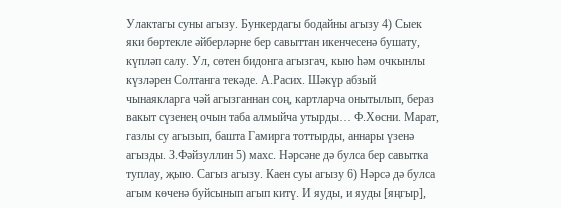Улактагы суны агызу. Бункердагы бодайны агызу 4) Сыек яки бөртекле әйберләрне бер савыттан икенчесенә бушату, күпләп салу. Ул, сөтен бидонга агызгач, кыю һәм очкынлы күзләрен Солтанга текәде. А.Расих. Шәкүр абзый чынаякларга чәй агызганнан соң, картларча онытылып, бераз вакыт сүзенең очын таба алмыйча утырды… Ф.Хөсни. Марат, газлы су агызып, башта Гамирга тоттырды, аннары үзенә агызды. З.Фәйзуллин 5) махс. Нәрсәне дә булса бер савытка туплау, җыю. Сагыз агызу. Каен суы агызу 6) Нәрсә дә булса агым көченә буйсынып агып китү. И яуды, и яуды [яңгыр],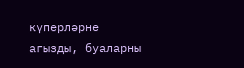күперләрне агызды, буаларны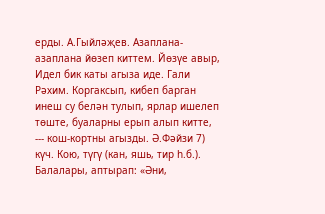ерды. А.Гыйләҗев. Азаплана-азаплана йөзеп киттем. Йөзүе авыр, Идел бик каты агыза иде. Гали Рәхим. Коргаксып, кибеп барган инеш су белән тулып, ярлар ишелеп төште, буаларны ерып алып китте, --- кош-кортны агызды. Ә.Фәйзи 7) күч. Кою, түгү (кан, яшь, тир һ.б.). Балалары, аптырап: «Әни,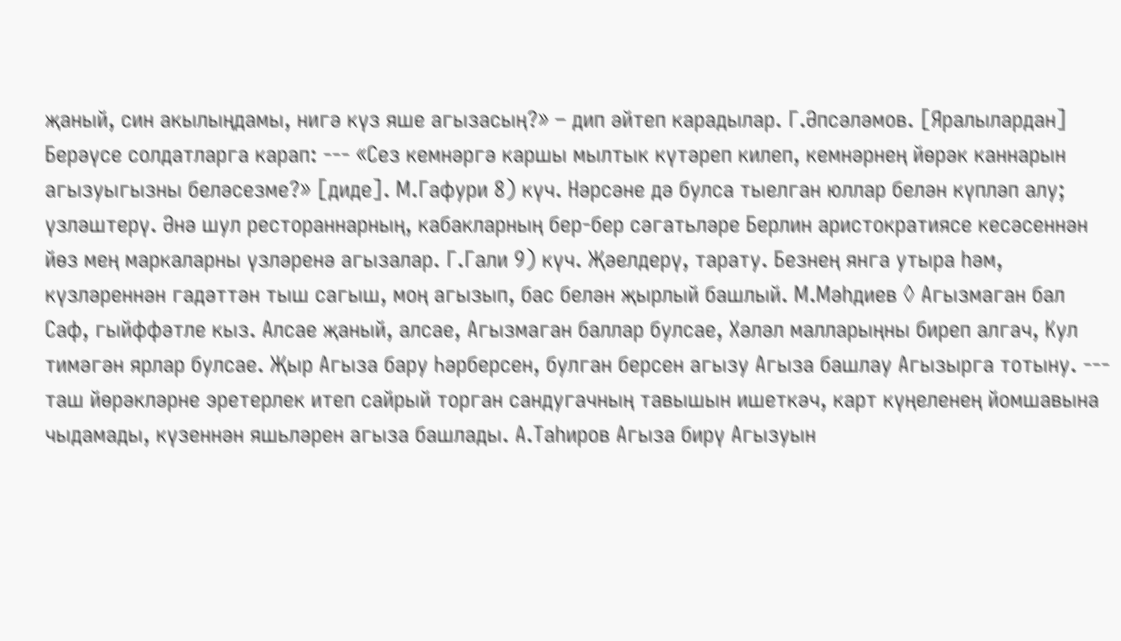җаный, син акылыңдамы, нигә күз яше агызасың?» – дип әйтеп карадылар. Г.Әпсәләмов. [Яралылардан] Берәүсе солдатларга карап: --- «Сез кемнәргә каршы мылтык күтәреп килеп, кемнәрнең йөрәк каннарын агызуыгызны беләсезме?» [диде]. М.Гафури 8) күч. Нәрсәне дә булса тыелган юллар белән күпләп алу; үзләштерү. Әнә шул рестораннарның, кабакларның бер-бер сәгатьләре Берлин аристократиясе кесәсеннән йөз мең маркаларны үзләренә агызалар. Г.Гали 9) күч. Җәелдерү, тарату. Безнең янга утыра һәм, күзләреннән гадәттән тыш сагыш, моң агызып, бас белән җырлый башлый. М.Мәһдиев ◊ Агызмаган бал Саф, гыйффәтле кыз. Алсае җаный, алсае, Агызмаган баллар булсае, Хәләл малларыңны биреп алгач, Кул тимәгән ярлар булсае. Җыр Агыза бару Һәрберсен, булган берсен агызу Агыза башлау Агызырга тотыну. --- таш йөрәкләрне эретерлек итеп сайрый торган сандугачның тавышын ишеткәч, карт күңеленең йомшавына чыдамады, күзеннән яшьләрен агыза башлады. А.Таһиров Агыза бирү Агызуын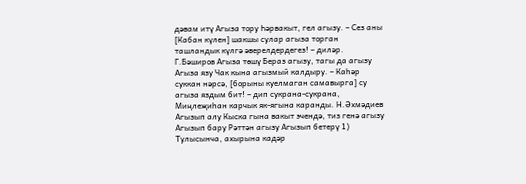дәвам итү Агыза тору Һәрвакыт, гел агызу. – Сез аны [Кабан күлен] шакшы сулар агыза торган ташландык күлгә әверелдердегез! – диләр. Г.Бәширов Агыза төшү Бераз агызу, тагы да агызу Агыза язу Чак кына агызмый калдыру. – Каһәр суккан нәрсә, [борыны куелмаган самавырга] су агыза яздым бит! – дип сукрана-сукрана, Миңлеҗиһан карчык як-ягына каранды. Н.Әхмәдиев Агызып алу Кыска гына вакыт эчендә, тиз генә агызу Агызып бару Рәттән агызу Агызып бетерү 1) Тулысынча, ахырына кадәр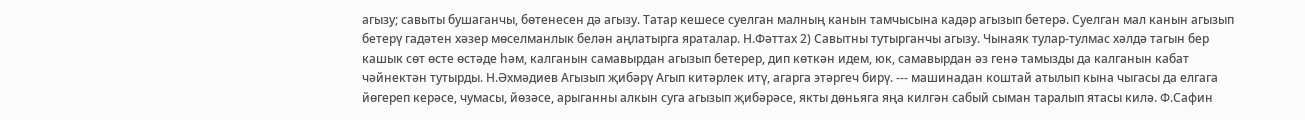агызу; савыты бушаганчы, бөтенесен дә агызу. Татар кешесе суелган малның канын тамчысына кадәр агызып бетерә. Суелган мал канын агызып бетерү гадәтен хәзер мөселманлык белән аңлатырга яраталар. Н.Фəттах 2) Савытны тутырганчы агызу. Чынаяк тулар-тулмас хәлдә тагын бер кашык сөт өсте өстәде һәм, калганын самавырдан агызып бетерер, дип көткән идем, юк, самавырдан әз генә тамызды да калганын кабат чәйнектән тутырды. Н.Әхмәдиев Агызып җибәрү Агып китәрлек итү, агарга этәргеч бирү. --- машинадан коштай атылып кына чыгасы да елгага йөгереп керәсе, чумасы, йөзәсе, арыганны алкын суга агызып җибәрәсе, якты дөньяга яңа килгән сабый сыман таралып ятасы килә. Ф.Сафин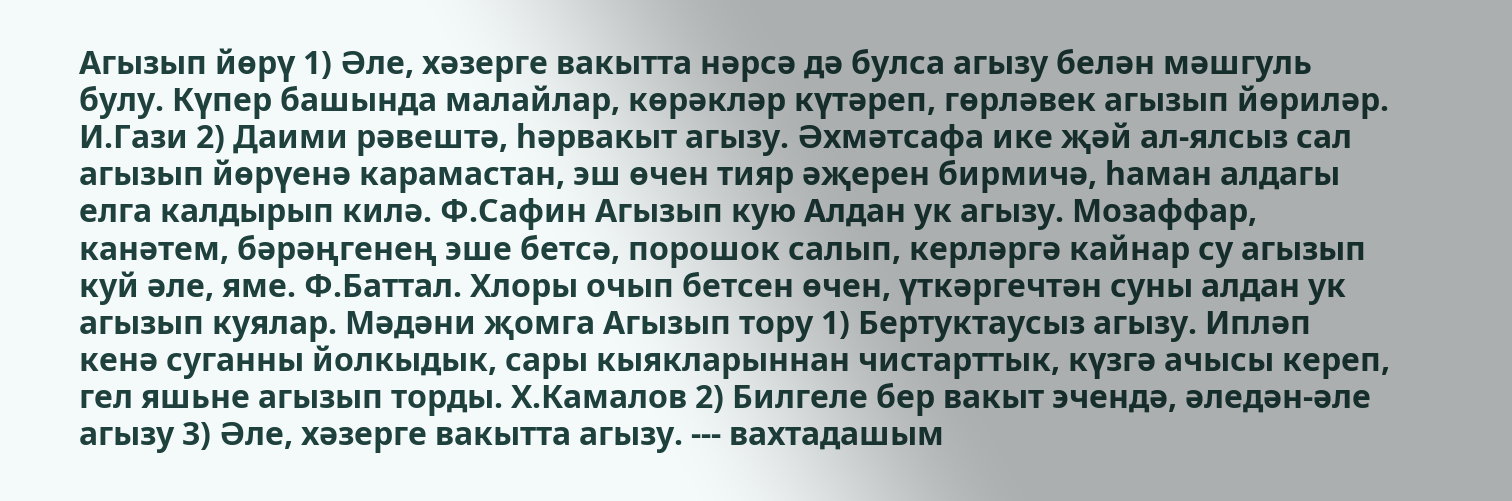Агызып йөрү 1) Әле, хәзерге вакытта нәрсә дә булса агызу белән мәшгуль булу. Күпер башында малайлар, көрәкләр күтәреп, гөрләвек агызып йөриләр. И.Гази 2) Даими рәвештә, һәрвакыт агызу. Әхмәтсафа ике җәй ал-ялсыз сал агызып йөрүенә карамастан, эш өчен тияр әҗерен бирмичә, һаман алдагы елга калдырып килә. Ф.Сафин Агызып кую Алдан ук агызу. Мозаффар, канәтем, бәрәңгенең эше бетсә, порошок салып, керләргә кайнар су агызып куй әле, яме. Ф.Баттал. Хлоры очып бетсен өчен, үткәргечтән суны алдан ук агызып куялар. Мәдәни җомга Агызып тору 1) Бертуктаусыз агызу. Ипләп кенә суганны йолкыдык, сары кыякларыннан чистарттык, күзгә ачысы кереп, гел яшьне агызып торды. Х.Камалов 2) Билгеле бер вакыт эчендә, әледән-әле агызу 3) Әле, хәзерге вакытта агызу. --- вахтадашым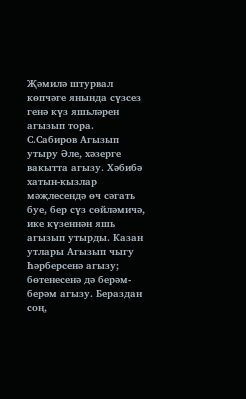Җәмилә штурвал көпчәге янында сүзсез генә күз яшьләрен агызып тора. С.Сабиров Агызып утыру Әле, хәзерге вакытта агызу. Хәбибә хатын-кызлар мәҗлесендә өч сәгать буе, бер сүз сөйләмичә, ике күзеннән яшь агызып утырды. Казан утлары Агызып чыгу Һәрберсенә агызу; бөтенесенә дә берәм-берәм агызу. Бераздан соң,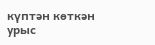күптән көткән урыс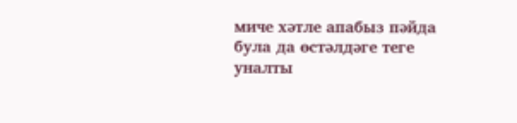миче хәтле апабыз пәйда була да өстәлдәге теге уналты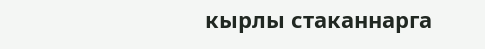кырлы стаканнарга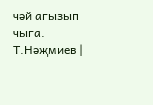чәй агызып чыга. Т.Нәҗмиев |